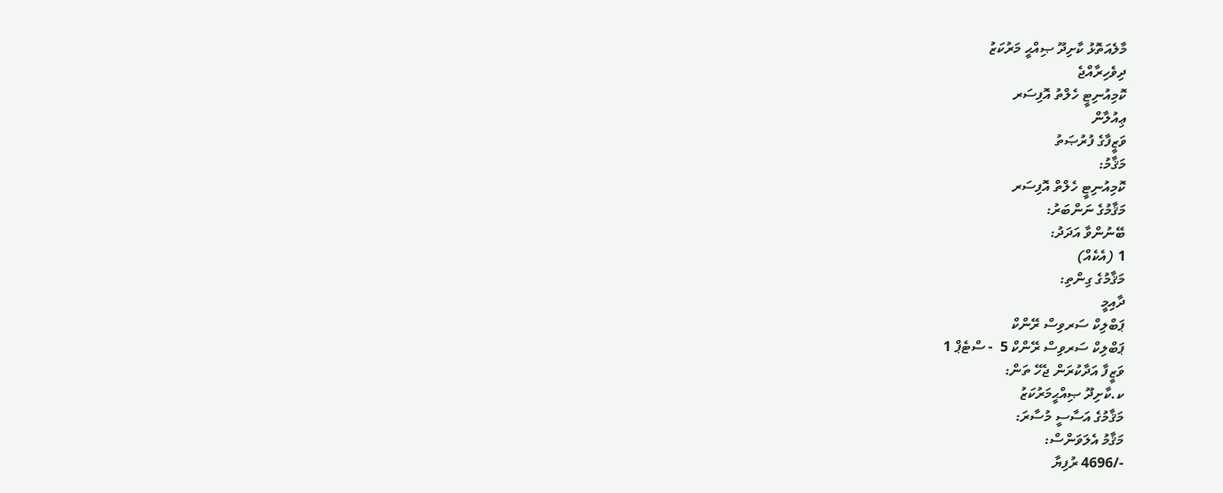މާލެއަތޮޅު ކާށިދޫ ޞިއްޙީ މަރުކަޒު
ދިވެހިރާއްޖެ
ކޮމިއުނިޓީ ހެލްތު އޮފިސަރ
ޢިއުލާން
ވަޒީފާގެ ފުރުޞަތު
މަޤާމު:
ކޮމިއުނިޓީ ހެލްތް އޮފިސަރ
މަޤާމުގެ ނަންބަރު:
ބޭނުންވާ އަދަދު:
1 (އެކެއް)
މަޤާމުގެ ގިންތި:
ދާއިމީ
ޕަބްލިކް ސަރވިސް ރޭންކް
ޕަބްލިކް ސަރވިސް ރޭންކް 5  - ސްޓެޕް 1
ވަޒީފާ އަދާކުރަން ޖެހޭ ތަން:
ކ.ކާށިދޫ ޞިއްޙީމަރުކަޒު
މަޤާމުގެ އަސާސީ މުސާރަ:
މަޤާމު އެލަވަންސް:
-/4696 ރުފިޔާ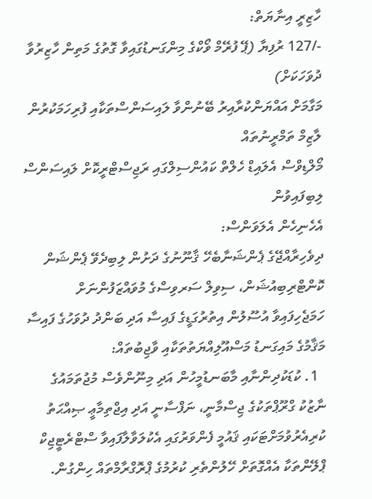ހާޒިރީ އިނާޔަތް:
-/127 ރުފިޔާ (ޕޭ ފުރޭމް ވޯކްގެ މިންގަނޑުގައިވާ ގޮތުގެ މަތިން ހާޒިރުވާ ދުވަހަކަށް)
މަގާމަށް އައްޔަންކުރާއިރު ބޭނުންވާ ލައިސަންސްތަކާއި ފުރިހަމަކުރުން ލާޒިމް ތަމްރީނުތައް
މޯލްޑިވްސް އެލައިޑް ހެލްތް ކައުންސިލްގައި ރަޖިސްޓްރީކޮށް ލައިސަންސް ލިބިފައިވުން
އެހެނިހެން އެލަވަންސް:
ދިވެހިރާއްޖޭގެ ޕެންޝަނާބެހޭ ޤާނޫނުގެ ދަށުން ލިބިދެވޭ ޕެންޝަން ކޮންޓްރިބިއުޝަން، ސިވިލް ސަރވިސްގެ މުވައްޒަފުންނަށް ހަމަޖެހިފައިވާ އުސޫލުން އިތުރުގަޑީގެ ފައިސާ އަދި ބަންދު ދުވަހުގެ ފައިސާ
މަޤާމުގެ މައިގަނޑު މަސްއޫލިއްޔަތުތަކާއި ވާޖިބުތައް:
  1. ކުޑަކުދިންނާއި މާބަނޑުމީހުން އަދި މިނޫންވެސް މުޖުތަމައުގެ ނާޒުކު ގްރޫޕްތަކުގެ ޖިސްމާނީ، ނަފްސާނީ އަދި އިޖްތިމާޢީ ޞިއްޙަތު ކުރިއެރުވުމަށްޓަކައި ޤައުމީ ފެންވަރުގައި އެކުލަވާލާފައިވާ ސްޓްރެޓީޖިކް ޕްލޭންތަކާ އެއްގޮތަށް ހޭލުންތެރި ކުރުމުގެ ޕްރޮގްރާމްތައް ހިންގުން.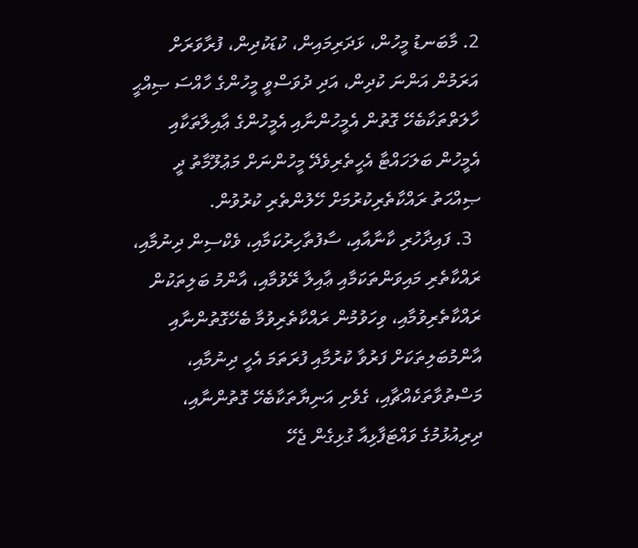2. މާބަނޑު މީހުން، ޅަދަރިމައިން، ކުޑަކުދިން، ފުރާވަރަށް އަރަމުން އަންނަ ކުދިން، އަދި ދުވަސްވީ މީހުންގެ ހާއްސަ ޞިއްޙީ ހާލަތްތަކާބެހޭ ގޮތުން އެމީހުންނާއި އެމީހުންގެ ޢާއިލާތަކާއި އެމީހުން ބަލަހައްޓާ އެހީތެރިވެދޭ މީހުންނަށް މަޢުލޫމާތު ދީ ޞިއްޙަތު ރައްކާތެރިކުރުމަށް ހޭލުންތެރި ކުރުވުން.
  3. ފައިދާހުރި ކާނާއާއި، ސާފުތާހިރުކަމާއި، ވެކްސިން ދިނުމާއި، ރައްކާތެރި މައިވަންތަކަމާއި ޢާއިލާ ރޭވުމާއި، އާންމު ބަލިތަކުން ރައްކާތެރިވުމާއި، ވިހަވުމުން ރައްކާތެރިވުމާ ބެހޭގޮތުންނާއި އާންމުބަލިތަކަށް ފަރުވާ ކުރުމާއި ފުރަތަމަ އެހީ ދިނުމާއި، މަސްތުވާތަކެއްޗާއި، ގެވެށި އަނިޔާތަކާބެހޭ ގޮތުންނާއި، ދިރިއުޅުމުގެ ވައްޓަފާޅިއާ ގުޅިގެން ޖެހޭ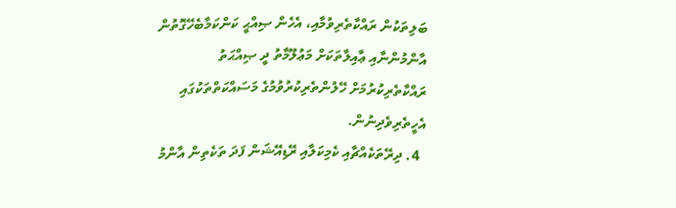ބަލިތަކުން ރައްކާތެރިވުމާއި، އެހެން ޞިއްޙީ ކަންކަމާބެހޭގޮތުން އާންމުންނާއި ޢާއިލާތަކަށް މަޢުލޫމާތު ދީ ޞިއްޙަތު ރައްކާތެރިކުރުމަށް ހޭލުންތެރިކުރުވުމުގެ މަސައްކަތްތަކުގައި އެހީތެރިވެދިނުން.
  4. ދިރޭތަކެއްޗާއި ކެމިކަލާއި ރޭޑިއޭޝަން ފަދަ ތަކެތިން އާންމު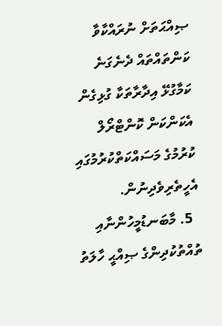ޞިއްޙަތަށް ނުރައްކާވާ ކަންތައްތައް ދެނެގަނެ ކަމާގުޅޭ އިދާރާތަކާ ގުޅިގެން އެކަންކަން ކޮންޓްރޯލް ކުރުމުގެ މަސައްކަތްކުރުމުގައި އެހީތެރިވެދިނުން.
  5. މާބަނޑުމީހުންނާއި ތުއްތުކުދިންގެ ޞިއްޙީ ހާލަތު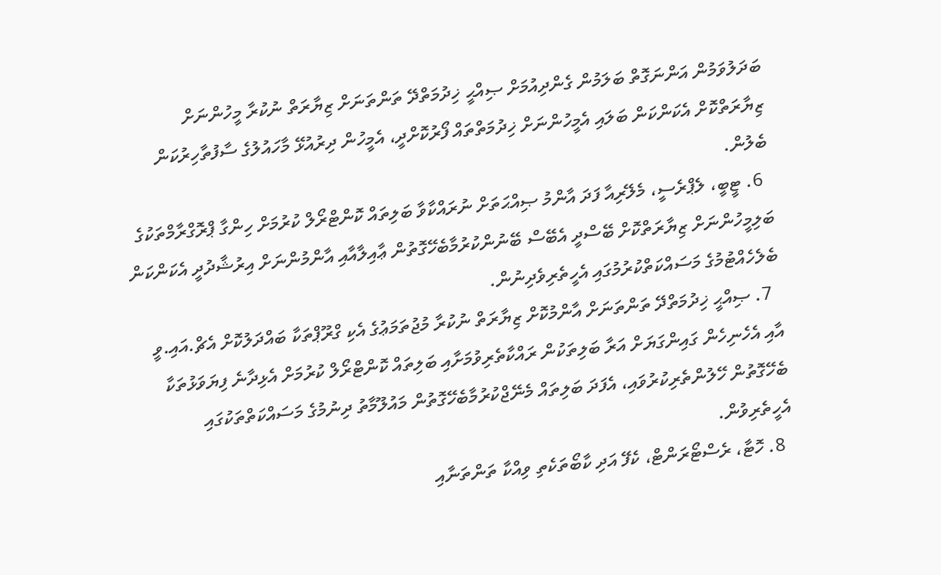ބަދަލުވަމުން އަންނަގޮތް ބަލަމުން ގެންދިއުމަށް ޞިއްޙީ ޚިދުމަތްދޭ ތަންތަނަށް ޒިޔާރަތް ނުކުރާ މީހުންނަށް ޒިޔާރަތްކޮށް އެކަންކަން ބަލައި އެމީހުންނަށް ޚިދުމަތްތައް ފޯރުކޮށްދީ، އެމީހުން ދިރުއުޅޭ މާހައުލުގެ ސާފުތާހިރުކަން ބެލުން.
  6. ޓީބީ، ލެޕްރެސީ، މެލޭރިއާ ފަދަ އާންމު ޞިއްޙަތަށް ނުރައްކާވާ ބަލިތައް ކޮންޓްރޯލް ކުރުމަށް ހިންގާ ޕްރޮގްރާމްތަކުގެ ބަލިމީހުންނަށް ޒިޔާރަތްކޮށް ބޭސްދީ އެބޭސް ބޭނުންކުރުމާބެހޭގޮތުން ޢާއިލާއާއި އާންމުންނަށް އިރުޝާދުދީ އެކަންކަން ބެލެހެއްޓުމުގެ މަސައްކަތްކުރުމުގައި އެހީތެރިވެދިނުން.
  7. ޞިއްޙީ ޚިދުމަތްދޭ ތަންތަނަށް އާންމުކޮށް ޒިޔާރަތް ނުކުރާ މުޖުތަމަޢުގެ އެކި ގްރޫޕްތަކާ ބައްދަލުކޮށް އެޗް.އައި.ވީ އާއި އެހެނިހެން ގައިންގަޔަށް އަރާ ބަލިތަކުން ރައްކާތެރިވުމަށާއި ބަލިތައް ކޮންޓްރޯލް ކުރުމަށް އެޅިދާނެ ފިޔަވަޅުތަކާ ބެހޭގޮތުން ހޭލުންތެރިކުރުވައި، އެފަދަ ބަލިތައް މެނޭޖްކުރުމާބެހޭގޮތުން މައުލޫމާތު ދިނުމުގެ މަސައްކަތްތަކުގައި އެހީތެރިވުން.
  8. ހޮޓާ، ރެސްޓޯރަންޓް، ކެފޭ އަދި ކާބޯތަކެތި ވިއްކާ ތަންތަނާއި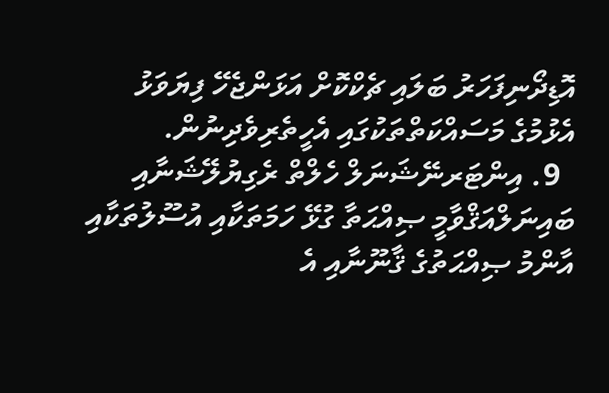އޮޑިދޯނިފަހަރު ބަލައި ޗެކްކޮށް އަޅަންޖެހޭ ފިޔަވަޅު އެޅުމުގެ މަސައްކަތްތަކުގައި އެހީތެރިވެދިނުން.
  9. އިންޓަރނޭޝަނަލް ހެލްތް ރެގިޔުލޭޝަނާއި ބައިނަލްއަޤްވާމީ ޞިއްޙަތާ ގުޅޭ ހަމަތަކާއި އުސޫލުތަކާއި އާންމު ޞިއްޙަތުގެ ޤާނޫނާއި އެ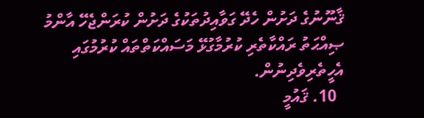ޤާނޫނުގެ ދަށުން ހެދޭ ގަވާއިދުތަކުގެ ދަށުން ކުރަންޖެހޭ އާންމު ޞިއްޙަތު ރައްކާތެރި ކުރުމާގުޅޭ މަސައްކަތްތައް ކުރުމުގައި އެހީތެރިވެދިނުން.
  10. ޤައުމީ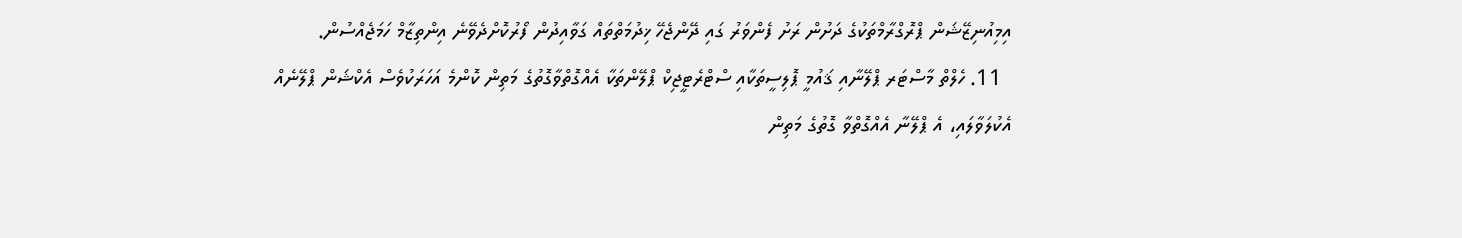އިމިއުނިޒޭޝަން ޕްރޮގްރާމްތަކުގެ ދަށުން ރަށު ފެންވަރު ގައި ދޭންޖެހޭ ޚިދުމަތްތައް ގަވާއިދުން ފޯރުކޮށްދެވޭނެ އިންތިޒާމް ހަމަޖެއްސުން.
  11. ހެލްތް މާސްޓަރ ޕްލޭނާއި ޤައުމީ ޕޮލިސީތަކާއި ސްޓްރެޓީޖިކް ޕްލޭންތަކާ އެއްގޮތްވާގޮތުގެ މަތިން ކޮންމެ އަހަރަކުވެސް އެކްޝަން ޕްލޭނެއް އެކުލަވާލައި، އެ ޕްލޭނާ އެއްގޮތްވާ ގޮތުގެ މަތިން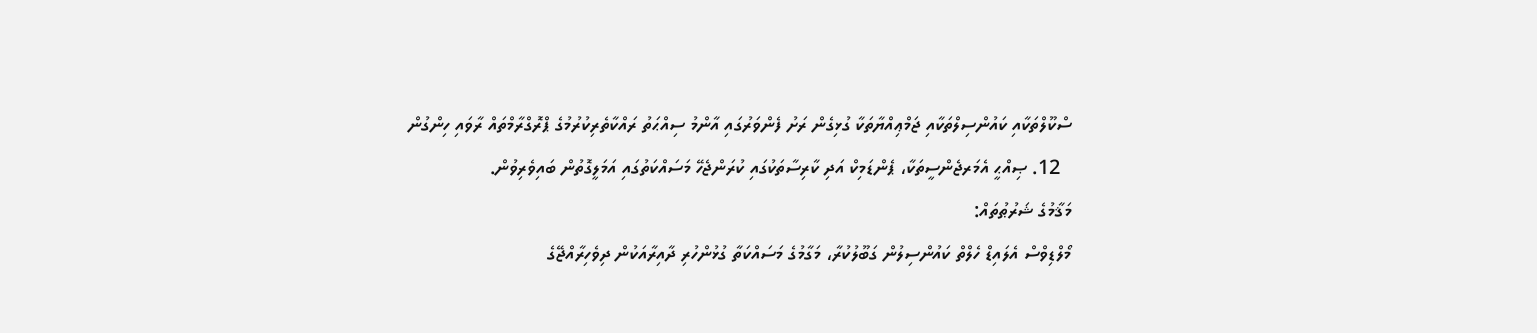ސްކޫލްތަކާއި ކައުންސިލްތަކާއި ޖަމްޢިއްޔާތަކާ ގުޅިގެން ރަށު ފެންވަރުގައި އާންމު ސިއްޙަތު ރައްކާތެރިކުރުމުގެ ޕްރޮގްރާމްތައް ރާވައި ހިންގުން
  12. ޞިއްޙީ އެމަރޖެންސީތަކާ، ޕެންޑަމިކް އަދި ކާރިސާތަކުގައި ކުރަންޖެހޭ މަސައްކަތުގައި އަމަލީގޮތުން ބައިވެރިވުން.
މަޤާމުގެ ޝަރުޠުތައް:
މޯލްޑިވްސް އެލައިޑް ހެލްތް ކައުންސިލުން ގަބޫލުކުރާ، މަގާމުގެ މަސައްކަތާ ގުޅުންހުރި ދާއިރާއަކުން ދިވެހިރާއްޖޭގެ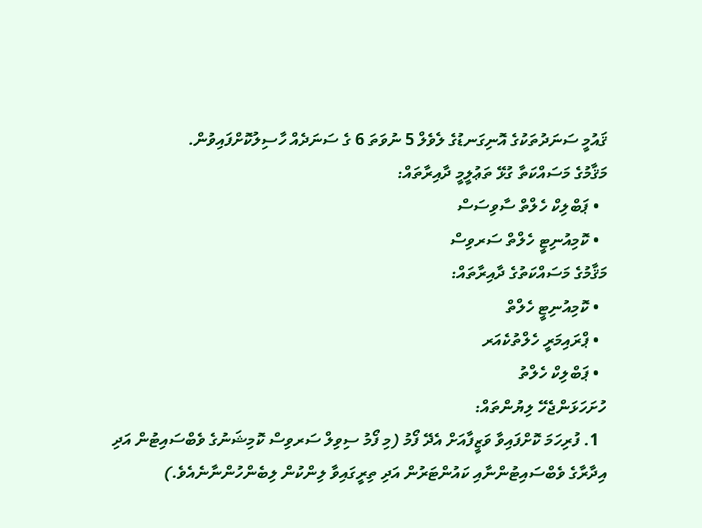ޤައުމީ ސަނަދުތަކުގެ އޮނިގަނޑުގެ ލެވެލް 5 ނުވަތަ 6 ގެ ސަނަދެއް ހާސިލުކޮށްފައިވުން.
މަޤާމުގެ މަސައްކަތާ ގުޅޭ ތަޢުލީމީ ދާއިރާތައް:
  • ޕަބްލިކް ހެލްތް ސާވިސަސް
  • ކޮމިއުނިޓީ ހެލްތް ސަރވިސް
މަޤާމުގެ މަސައްކަތުގެ ދާއިރާތައް:
  • ކޮމިއުނިޓީ ހެލްތް
  • ޕްރައިމަރީ ހެލްތުކެއަރ
  • ޕަބްލިކް ހެލްތު
ހުށަހަޅަންޖެހޭ ލިޔުންތައް:
  1. ފުރިހަމަ ކޮށްފައިވާ ވަޒީފާއަށް އެދޭ ފޯމު (މި ފޯމު ސިވިލް ސަރވިސް ކޮމިޝަނުގެ ވެބްސައިޓުން އަދި އިދާރާގެ ވެބްސައިޓުންނާއި ކައުންޓަރުން އަދި ތިރީގައިވާ ލިންކުން ލިބެންހުންނާނެއެވެ.)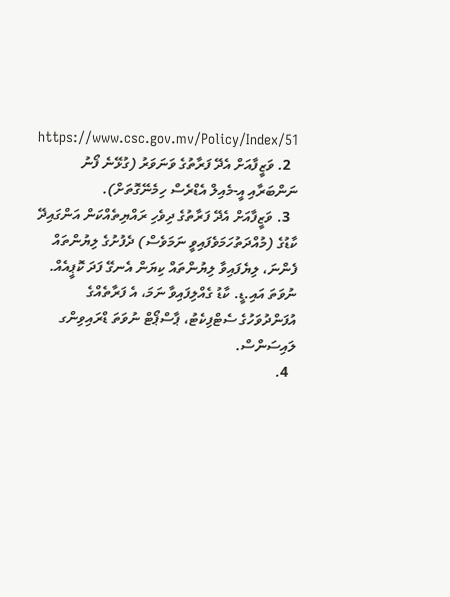https://www.csc.gov.mv/Policy/Index/51
  2. ވަޒީފާއަށް އެދޭ ފަރާތުގެ ވަނަވަރު (ގުޅޭނެ ފޯނު ނަންބަރާއި އީ-މެއިލް އެޑްރެސް ހިމެނޭގޮތަށް).
  3. ވަޒީފާއަށް އެދޭ ފަރާތުގެ ދިވެހި ރައްޔިތެއްކަން އަންގައިދޭ ކާޑުގެ (މުއްދަތުހަމަވެފައިވީ ނަމަވެސް) ދެފުށުގެ ލިޔުންތައް ފެންނަ، ލިޔެފައިވާ ލިޔުންތައް ކިޔަން އެނގޭ ފަދަ ކޮޕީއެއް. ނުވަތަ އައި.ޑީ. ކާޑު ގެއްލިފައިވާ ނަމަ، އެ ފަރާތެއްގެ އުފަންދުވަހުގެ ސެޓްފިކެޓު، ޕާސްޕޯޓް ނުވަތަ ޑްރައިވިންގ ލައިސަންސް.
  4.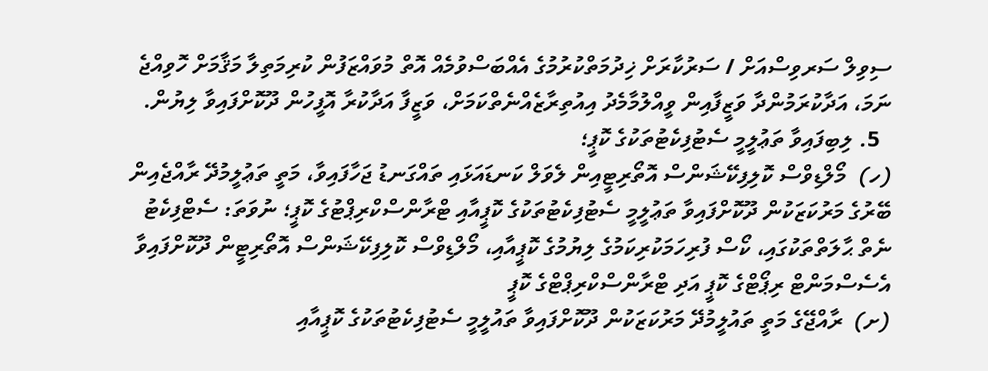ސިވިލް ސަރވިސްއަށް / ސަރުކާރަށް ޚިދުމަތްކުރުމުގެ އެއްބަސްވުމެއް އޮތް މުވައްޒަފުން ކުރިމަތިލާ މަޤާމަށް ހޮވިއްޖެ ނަމަ، އަދާކުރަމުންދާ ވަޒީފާއިން ވީއްލުމާމެދު އިއުތިރާޒެއްނެތްކަމަށް، ވަޒީފާ އަދާކުރާ އޮފީހުން ދޫކޮށްފައިވާ ލިޔުން.
  5. ލިބިފައިވާ ތަޢުލީމީ ސެޓުފިކެޓުތަކުގެ ކޮޕީ؛
(ހ)  މޯލްޑިވްސް ކޮލިފިކޭޝަންސް އޮތޯރިޓީއިން ލެވަލް ކަނޑައަޅައި ތައްގަނޑު ޖަހާފައިވާ، މަތީ ތަޢުލީމުދޭ ރާއްޖެއިން ބޭރުގެ މަރުކަޒަކުން ދޫކޮށްފައިވާ ތަޢުލީމީ ސެޓުފިކެޓުތަކުގެ ކޮޕީއާއި ޓްރާންސްކްރިޕްޓުގެ ކޮޕީ؛ ނުވަތަ: ސެޓްފިކެޓު ނެތް ޙާލަތްތަކުގައި، ކޯސް ފުރިހަމަކުރިކަމުގެ ލިޔުމުގެ ކޮޕީއާއި، މޯލްޑިވްސް ކޮލިފިކޭޝަންސް އޮތޯރިޓީން ދޫކޮށްފައިވާ އެސެސްމަންޓް ރިޕޯޓްގެ ކޮޕީ އަދި ޓްރާންސްކްރިޕްޓްގެ ކޮޕީ
(ށ)  ރާއްޖޭގެ މަތީ ތައުލީމުދޭ މަރުކަޒަކުން ދޫކޮށްފައިވާ ތައުލީމީ ސެޓުފިކެޓުތަކުގެ ކޮޕީއާއި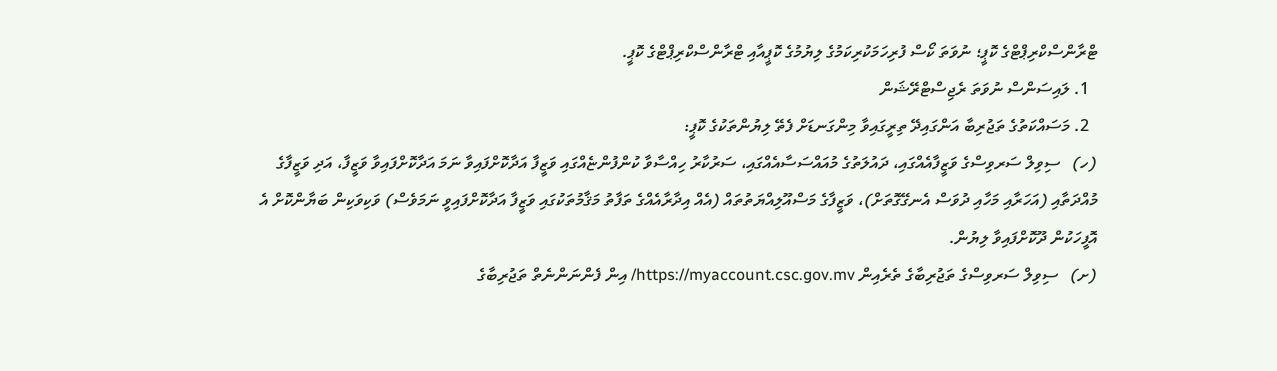ޓްރާންސްކްރިޕްޓްގެ ކޮޕީ؛ ނުވަތަ ކޯސް ފުރިހަމަކުރިކަމުގެ ލިޔުމުގެ ކޮޕީއާއި ޓްރާންސްކްރިޕްޓްގެ ކޮޕީ.
  1. ލައިސަންސް ނުވަތަ ރެޖިސްޓްރޭޝަން
  2. މަސައްކަތުގެ ތަޖުރިބާ އަންގައިދޭ ތިރީގައިވާ މިންގަނޑަށް ފެތޭ ލިޔުންތަކުގެ ކޮޕީ:
(ހ)   ސިވިލް ސަރވިސްގެ ވަޒީފާއެއްގައި، ދައުލަތުގެ މުއައްސަސާއެއްގައި، ސަރުކާރު ހިއްސާވާ ކުންފުންޏެއްގައި ވަޒީފާ އަދާކޮށްފައިވާ ނަމަ އަދާކޮށްފައިވާ ވަޒީފާ، އަދި ވަޒީފާގެ މުއްދަތާއި (އަހަރާއި މަހާއި ދުވަސް އެނގޭގޮތަށް)، ވަޒީފާގެ މަސްއޫލިއްޔަތުތައް (އެއް އިދާރާއެއްގެ ތަފާތު މަޤާމުތަކުގައި ވަޒީފާ އަދާކޮށްފައިވީ ނަމަވެސް) ވަކިވަކިން ބަޔާންކޮށް އެ އޮފީހަކުން ދޫކޮށްފައިވާ ލިޔުން.
(ށ)   ސިވިލް ސަރވިސްގެ ތަޖުރިބާގެ ތެރެއިން https://myaccount.csc.gov.mv/ އިން ފެންނަންނެތް ތަޖުރިބާގެ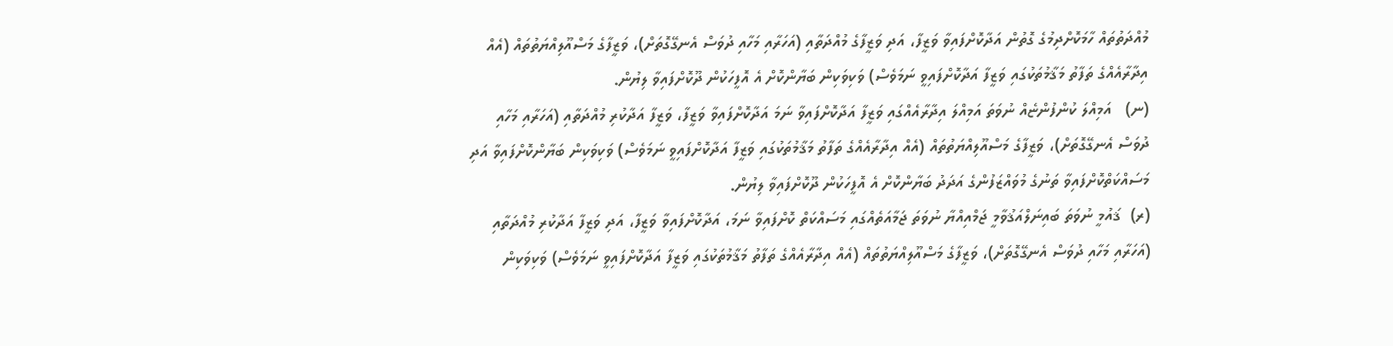މުއްދަތުތައް ހާމަކޮށްދިމުގެ ގޮތުން އަދާކޮށްފައިވާ ވަޒީފާ، އަދި ވަޒީފާގެ މުއްދަތާއި (އަހަރާއި މަހާއި ދުވަސް އެނގޭގޮތަށް)، ވަޒީފާގެ މަސްއޫލިއްޔަތުތައް (އެއް އިދާރާއެއްގެ ތަފާތު މަޤާމުތަކުގައި ވަޒީފާ އަދާކޮށްފައިވީ ނަމަވެސް) ވަކިވަކިން ބަޔާންކޮށް އެ އޮފީހަކުން ދޫކޮށްފައިވާ ލިޔުން.
(ނ)   އަމިއްލަ ކުންފުންޏެއް ނުވަތަ އަމިއްލަ އިދާރާއެއްގައި ވަޒީފާ އަދާކޮށްފައިވާ ނަމަ އަދާކޮށްފައިވާ ވަޒީފާ، ވަޒީފާ އަދާކުރި މުއްދަތާއި (އަހަރާއި މަހާއި ދުވަސް އެނގޭގޮތަށް)، ވަޒީފާގެ މަސްއޫލިއްޔަތުތައް (އެއް އިދާރާއެއްގެ ތަފާތު މަޤާމުތަކުގައި ވަޒީފާ އަދާކޮށްފައިވީ ނަމަވެސް) ވަކިވަކިން ބަޔާންކޮށްފައިވާ އަދި މަސައްކަތްކޮށްފައިވާ ތަނުގެ މުވައްޒަފުންގެ އަދަދު ބަޔާންކޮށް އެ އޮފީހަކުން ދޫކޮށްފައިވާ ލިޔުން.
(ރ)  ޤައުމީ ނުވަތަ ބައިނަލްއަޤުވާމީ ޖަމްއިއްޔާ ނުވަތަ ޖަމާއަތެއްގައި މަސައްކަތް ކޮށްފައިވާ ނަމަ، އަދާކޮށްފައިވާ ވަޒީފާ، އަދި ވަޒީފާ އަދާކުރި މުއްދަތާއި (އަހަރާއި މަހާއި ދުވަސް އެނގޭގޮތަށް)، ވަޒީފާގެ މަސްއޫލިއްޔަތުތައް (އެއް އިދާރާއެއްގެ ތަފާތު މަޤާމުތަކުގައި ވަޒީފާ އަދާކޮށްފައިވީ ނަމަވެސް) ވަކިވަކިން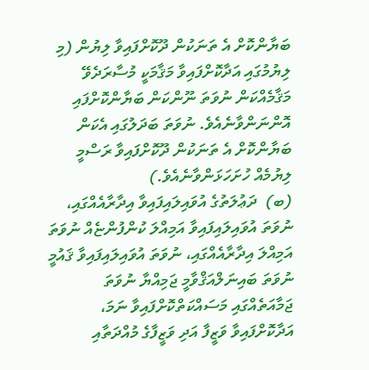ބަޔާންކޮށް އެ ތަނަކުން ދޫކޮށްފައިވާ ލިޔުން (މި ލިޔުމުގައި އަދާކޮށްފައިވާ މަޤާމަކީ މުސާރަދެވޭ މަޤާމެއްކަން ނުވަތަ ނޫންކަން ބަޔާންކޮށްފައި އޮންނަންވާނެއެވެ. ނުވަތަ ބަދަލުގައި އެކަން ބަޔާންކޮށް އެ ތަނަކުން ދޫކޮށްފައިވާ ރަސްމީ ލިޔުމެއް ހުށަހަޅަންވާނެއެވެ.)
(ބ)  ދަޢުލަތުގެ އުވައިލައިފައިވާ އިދާރާއެއްގައި، ނުވަތަ އުވައިލައިފައިވާ އަމިއްލަ ކުންފުންޏެއް ނުވަތަ އަމިއްލަ އިދާރާއެއްގައި، ނުވަތަ އުވައިލައިފައިވާ ޤައުމީ ނުވަތަ ބައިނަލްއަޤްވާމީ ޖަމިއްޔާ ނުވަތަ ޖަމާއަތެއްގައި މަސައްކަތްކޮށްފައިވާ ނަމަ، އަދާކޮށްފައިވާ ވަޒީފާ އަދި ވަޒީފާގެ މުއްދަތާއި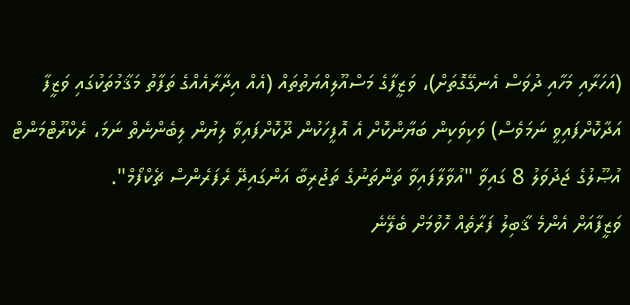(އަހަރާއި މަހާއި ދުވަސް އެނގޭގޮތަށް)، ވަޒީފާގެ މަސްއޫލިއްޔަތުތައް (އެއް އިދާރާއެއްގެ ތަފާތު މަޤާމުތަކުގައި ވަޒީފާ އަދާކޮށްފައިވީ ނަމަވެސް) ވަކިވަކިން ބަޔާންކޮށް އެ އޮފީހަކުން ދޫކޮށްފައިވާ ލިޔުން ލިބެންނެތް ނަމަ، ރެކްރޫޓްމަންޓް އުޞޫލުގެ ޖަދުވަލު 8 ގައިވާ "އުވާލާފައިވާ ތަންތަނުގެ ތަޖުރިބާ އަންގައިދޭ ރެފަރެންސް ޗެކްފޯމް".
ވަޒީފާއަށް އެންމެ ޤާބިލު ފަރާތެއް ހޮވުމަށް ބެލޭނެ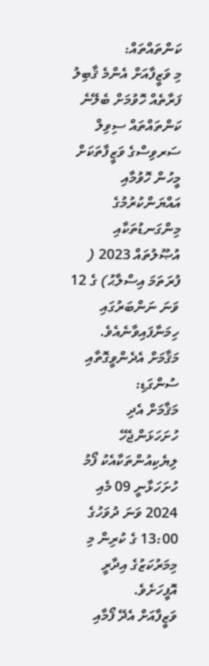ކަންތައްތައް:
މި ވަޒީފާއަށް އެންމެ ޤާބިލު ފަރާތެއް ހޮވުމަށް ބެލޭނެ ކަންތައްތައް ސިވިލް ސަރވިސްގެ ވަޒީފާތަކަށް މީހުން ހޮވުމާއި އައްޔަންކުރުމުގެ މިންގަނޑުތަކާއި އުޞޫލުތައް 2023 ( ފުރަތަމަ އިސްލާޙު) ގެ 12 ވަނަ ނަންބަރުގައި ހިމަނާފައިވާނެއެވެ.
މަޤާމަށް އެދެންވީގޮތާއި ސުންގަޑި:
މަޤާމަށް އެދި ހުށަހަޅަންޖެހޭ ލިޔެކިއުންތަކާއެކު ފޯމު ހުށަހަޅާނީ 09 މެއި 2024 ވަނަ ދުވަހުގެ 13:00 ގެ ކުރިން މި މިމަރުކަޒުގެ އިދާރީ އޮފީހަށެވެ.
ވަޒީފާއަށް އެދޭ ފޯމާއި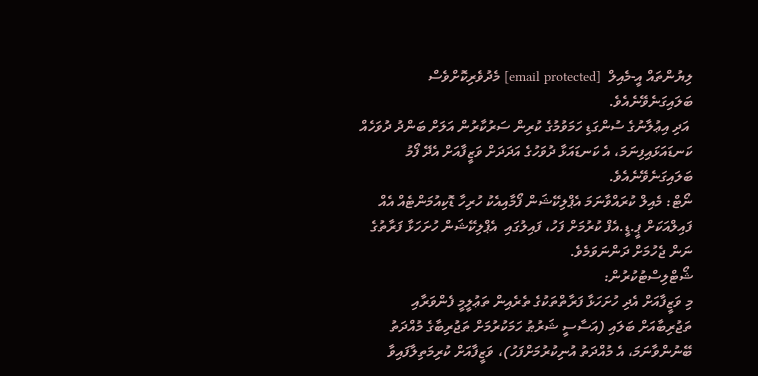ލިޔުންތައް އީ-މެއިލް  [email protected] މެދުވެރިކޮށްވެސް ބަލައިގަނެވޭނެއެވެ.
 އަދި އިޢުލާނުގެ ސުންގަޑި ހަމަވުމުގެ ކުރިން ސަރުކާރުން އަލަށް ބަންދު ދުވަހެއް ކަނޑައަޅައިފިނަމަ، އެ ކަނޑައަޅާ ދުވަހުގެ އަދަދަށް ވަޒީފާއަށް އެދޭ ފޯމު ބަލައިގަނެވޭނެއެވެ.
ނޯޓް: މެއިލް ކުރައްވާނަމަ އެޕްލިކޭޝަން ފޯމާއިއެކު ހުރިހާ ޑޮކިއުމަންޓެއް އެއް ފައިލްއަކަށް ޕީ.ޑީ.އެފް ކުރުމަށް ފަހު، ފައިލުގައި  އެޕްލިކޭޝަން ހުށަހަޅާ ފަރާތުގެ ނަން ޖެހުމަށް ދަންނަވަމެވެ.
ޝޯޓްލިސްޓުކުރުން:
މި ވަޒީފާއަށް އެދި ހުށަހަޅާ ފަރާތްތަކުގެ ތެރެއިން ތަޢުލީމީ ފެންވަރާއި ތަޖުރިބާއަށް ބަލައި (އަސާސީ ޝަރުޠު ހަމަކުރުމަށް ތަޖުރިބާގެ މުއްދަތު ބޭނުންވާނަމަ، އެ މުއްދަތު އުނިކުރުމަށްފަހު)، ވަޒީފާއަށް ކުރިމަތިލާފައިވާ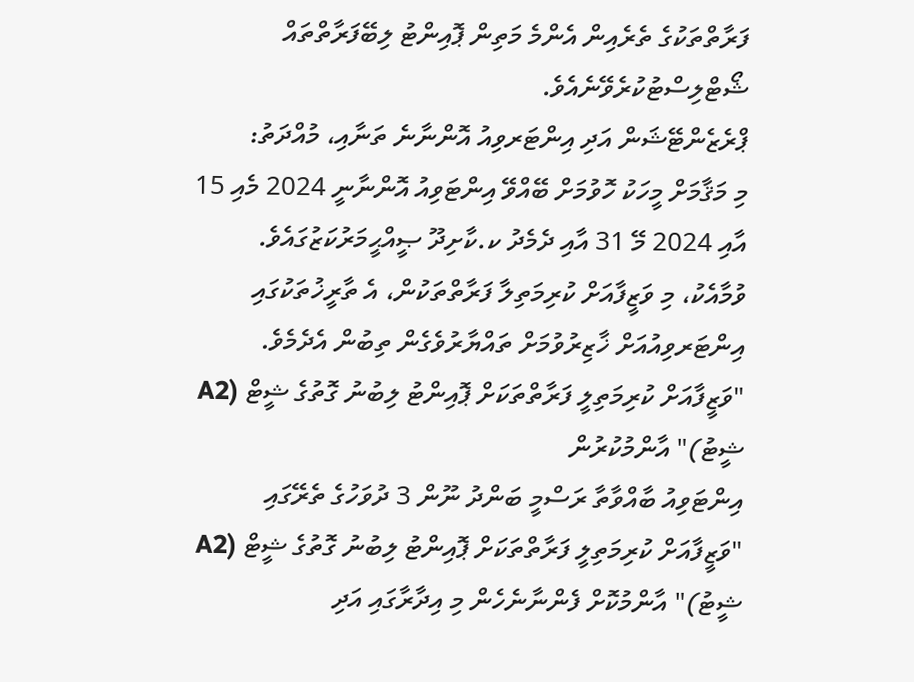ފަރާތްތަކުގެ ތެރެއިން އެންމެ މަތިން ޕޮއިންޓު ލިބޭފަރާތްތައް ޝޯޓްލިސްޓުކުރެވޭނެއެވެ.
ޕްރެޒެންޓޭޝަން އަދި އިންޓަރވިއު އޮންނާނެ ތަނާއި، މުއްދަތު:
މި މަޤާމަށް މީހަކު ހޮވުމަށް ބޭއްވޭ އިންޓަވިއު އޮންނާނީ 2024 މެއި 15 އާއި 2024 މޭ 31 އާއި ދެމެދު ކ.ކާށިދޫ ޞީއްޙީމަރުކަޒުގައެވެ. ވުމާއެކު، މި ވަޒީފާއަށް ކުރިމަތިލާ ފަރާތްތަކުން، އެ ތާރީޚުތަކުގައި އިންޓަރވިއުއަށް ޚާޒިރުވުމަށް ތައްޔާރުވެގެން ތިބުން އެދެމެވެ.
"ވަޒީފާއަށް ކުރިމަތިލީ ފަރާތްތަކަށް ޕޮއިންޓު ލިބުނު ގޮތުގެ ޝީޓް (A2 ޝީޓު)" އާންމުކުރުން
އިންޓަވިއު ބާއްވާތާ ރަސްމީ ބަންދު ނޫން 3 ދުވަހުގެ ތެރޭގައި "ވަޒީފާއަށް ކުރިމަތިލީ ފަރާތްތަކަށް ޕޮއިންޓު ލިބުނު ގޮތުގެ ޝީޓް (A2 ޝީޓު)" އާންމުކޮށް ފެންނާނެހެން މި އިދާރާގައި އަދި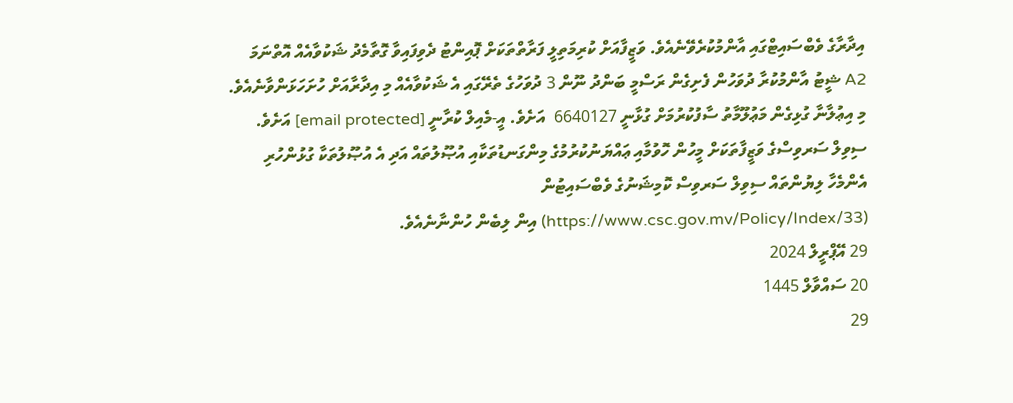އިދާރާގެ ވެބްސައިޓްގައި އާންމުކުރެވޭނެއެވެ. ވަޒީފާއަށް ކުރިމަތިލީ ފަރާތްތަކަށް ޕޮއިންޓު ދެވިފައިވާ ގޮތާމެދު ޝަކުވާއެއް އޮތްނަމަ A2 ޝީޓު އާންމުކުރާ ދުވަހުން ފެށިގެން ރަސްމީ ބަންދު ނޫން 3 ދުވަހުގެ ތެރޭގައި އެ ޝަކުވާއެއް މި އިދާރާއަށް ހުށަހަޅަންވާނެއެވެ.
މި އިޢުލާނާ ގުޅިގެން މަޢުލޫމާތު ސާފުކުރުމަށް ގުޅާނީ 6640127  އަށެވެ. އީ-މެއިލް ކުރާނީ [email protected] އަށެވެ. ސިވިލް ސަރވިސްގެ ވަޒީފާތަކަށް މީހުން ހޮވުމާއި ޢައްޔަނުކުރުމުގެ މިންގަނޑުތަކާއި އުޞޫލުތައް އަދި އެ އުޞޫލުތަކާ ގުޅުންހުރި އެންމެހާ ލިޔުންތައް ސިވިލް ސަރވިސް ކޮމިޝަނުގެ ވެބްސައިޓުން (https://www.csc.gov.mv/Policy/Index/33) އިން ލިބެން ހުންނާނެއެވެ.
29 އޭޕްރީލް 2024
20 ސައްވާލް 1445
29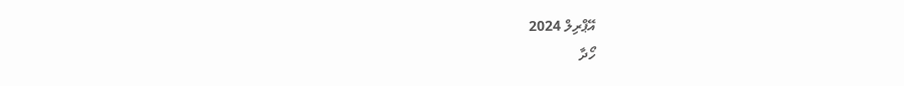އޭޕްރިލް 2024
ހޯދާ